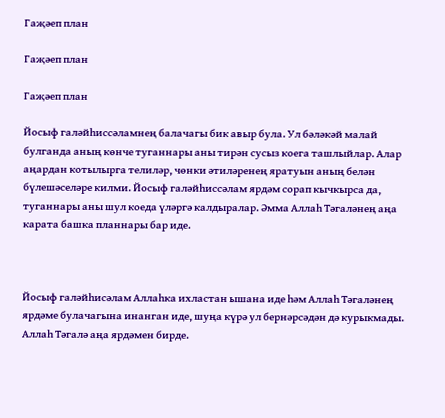Гаҗәеп план

Гаҗәеп план

Гаҗәеп план

Йосыф галәйһиссәламнең балачагы бик авыр була. Ул бәләкәй малай булганда аның көнче туганнары аны тирән сусыз коега ташлыйлар. Алар аңардан котылырга телиләр, чөнки әтиләренең яратуын аның белән бүлешәселәре килми. Йосыф галәйһиссәлам ярдәм сорап кычкырса да, туганнары аны шул коеда үләргә калдыралар. Әмма Аллаһ Тәгаләнең аңа карата башка планнары бар иде.



Йосыф галәйһисәлам Аллаһка ихластан ышана иде һәм Аллаһ Тәгаләнең ярдәме булачагына инанган иде, шуңа күрә ул бернәрсәдән дә курыкмады. Аллаһ Тәгалә аңа ярдәмен бирде.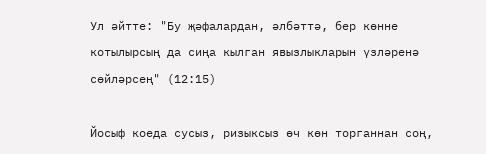Ул әйтте: "Бу җәфалардан, әлбәттә, бер көнне котылырсың да сиңа кылган явызлыкларын үзләренә сөйләрсең" (12:15)

Йосыф коеда сусыз, ризыксыз өч көн торганнан соң,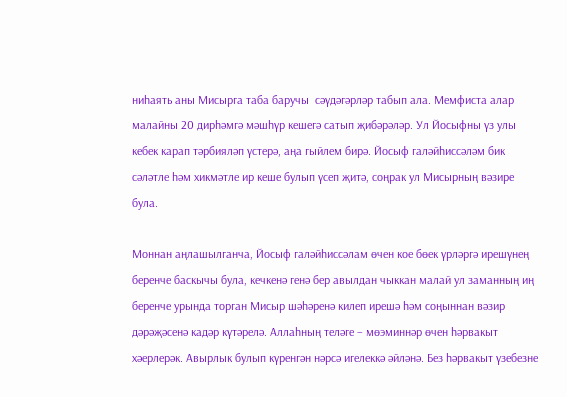ниһаять аны Мисырга таба баручы  сәүдәгәрләр табып ала. Мемфиста алар малайны 20 дирһәмгә мәшһүр кешегә сатып җибәрәләр. Ул Йосыфны үз улы кебек карап тәрбияләп үстерә, аңа гыйлем бирә. Йосыф галәйһиссәләм бик сәләтле һәм хикмәтле ир кеше булып үсеп җитә, соңрак ул Мисырның вәзире була.

Моннан аңлашылганча, Йосыф галәйһиссәлам өчен кое бөек үрләргә ирешүнең беренче баскычы була, кечкенә генә бер авылдан чыккан малай ул заманның иң беренче урында торган Мисыр шәһәренә килеп ирешә һәм соңыннан вәзир дәрәҗәсенә кадәр күтәрелә. Аллаһның теләге – мөэминнәр өчен һәрвакыт хәерлерәк. Авырлык булып күренгән нәрсә игелеккә әйләнә. Без һәрвакыт үзебезне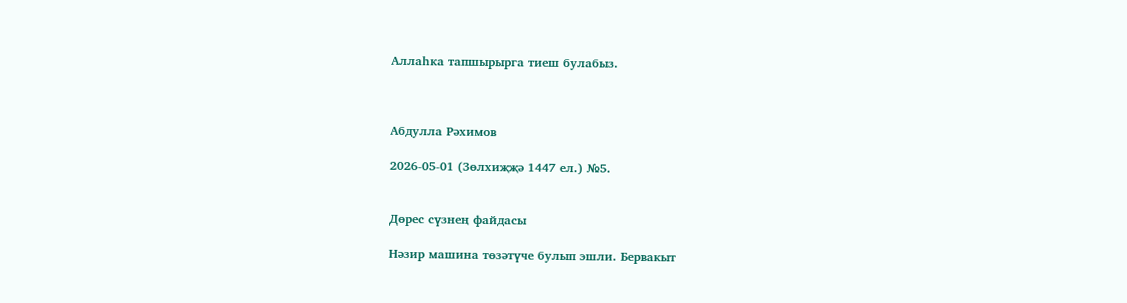Аллаһка тапшырырга тиеш булабыз.



Абдулла Рәхимов

2026-05-01 (Зөлхиҗҗә 1447 ел.) №5.


Дөрес сүзнең файдасы

Нәзир машина төзәтүче булып эшли. Бервакыт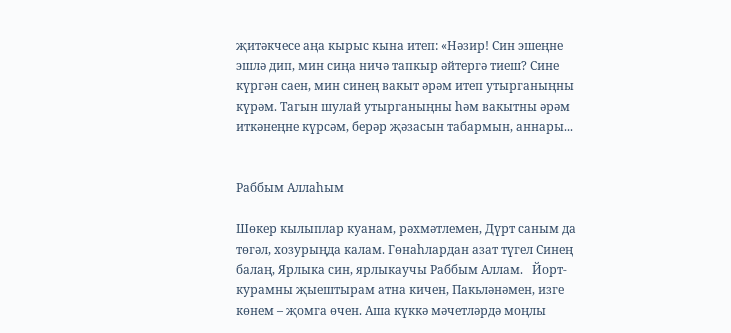җитәкчесе аңа кырыс кына итеп: «Нәзир! Син эшеңне эшлә дип, мин сиңа ничә тапкыр әйтергә тиеш? Сине күргән саен, мин синең вакыт әрәм итеп утырганыңны күрәм. Тагын шулай утырганыңны һәм вакытны әрәм иткәнеңне күрсәм, берәр җәзасын табармын, аннары...


Раббым Аллаһым

Шөкер кылыплар куанам, рәхмәтлемен, Дүрт саным да төгәл, хозурыңда калам. Гөнаһлардан азат түгел Синең балаң, Ярлыка син, ярлыкаучы Раббым Аллам.   Йорт-курамны җыештырам атна кичен, Пакьләнәмен, изге көнем – җомга өчен. Аша күккә мәчетләрдә моңлы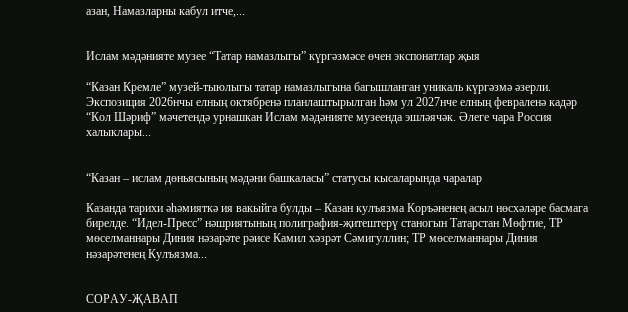азан, Намазларны кабул итче,...


Ислам мәдәнияте музее “Татар намазлыгы” күргәзмәсе өчен экспонатлар җыя

“Казан Кремле” музей-тыюлыгы татар намазлыгына багышланган уникаль күргәзмә әзерли. Экспозиция 2026нчы елның октябренә планлаштырылган һәм ул 2027нче елның февраленә кадәр “Кол Шәриф” мәчетендә урнашкан Ислам мәдәнияте музеенда эшләячәк. Әлеге чара Россия халыклары...


“Казан – ислам дөньясының мәдәни башкаласы” статусы кысаларында чаралар

Казанда тарихи әһәмияткә ия вакыйга булды – Казан кулъязма Коръәненең асыл нөсхәләре басмага бирелде. “Идел-Пресс” нәшриятының полиграфия-җитештерү станогын Татарстан Мөфтие, ТР мөселманнары Диния нәзарәте рәисе Камил хәзрәт Сәмигуллин; ТР мөселманнары Диния нәзарәтенең Кулъязма...


СОРАУ-ҖАВАП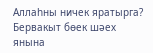Аллаһны ничек яратырга? Бервакыт бөек шәех янына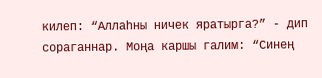килеп: “Аллаһны ничек яратырга?” - дип сораганнар. Моңа каршы галим: “Синең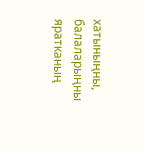хатыныңны, балаларыңны яратканың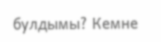булдымы? Кемне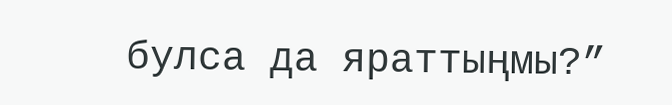булса да яраттыңмы?”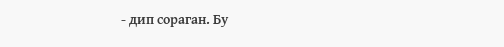- дип сораган. Бу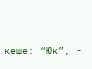кеше: “Юк”, -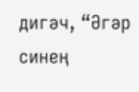дигәч, “Әгәр синең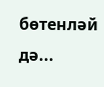бөтенләй дә...